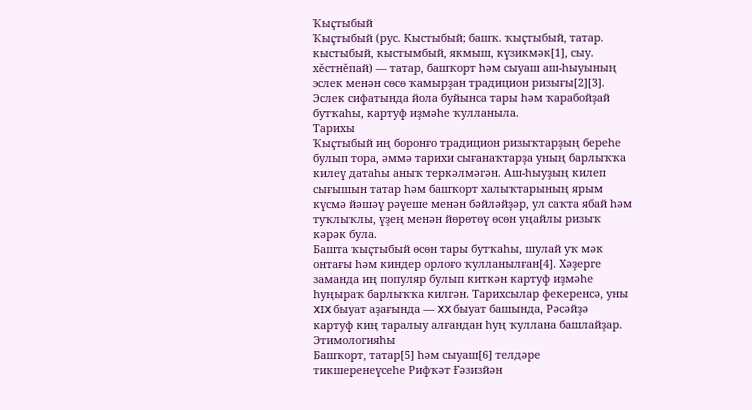Ҡыҫтыбый
Ҡыҫтыбый (рус. Кыстыбый; башҡ. ҡыҫтыбый, татар. кыстыбый, кыстымбый, якмыш, күзикмәк[1], сыу. хĕстнĕпай) — татар, башҡорт һәм сыуаш аш-һыуының эслек менән сөсө ҡамырҙан традицион ризығы[2][3]. Эслек сифатында йола буйынса тары һәм ҡарабойҙай бутҡаһы, картуф иҙмәһе ҡулланыла.
Тарихы
Ҡыҫтыбый иң боронғо традицион ризыҡтарҙың береһе булып тора, әммә тарихи сығанаҡтарҙа уның барлыҡҡа килеү датаһы аныҡ теркәлмәгән. Аш-һыуҙың килеп сығышын татар һәм башҡорт халыҡтарының ярым күсмә йәшәү рәүеше менән бәйләйҙәр, ул саҡта ябай һәм туҡлыҡлы, үҙең менән йөрөтөү өсөн уңайлы ризыҡ кәрәк була.
Башта ҡыҫтыбый өсөн тары бутҡаһы, шулай уҡ мәк онтағы һәм киндер орлоғо ҡулланылған[4]. Хәҙерге заманда иң популяр булып киткән картуф иҙмәһе һуңыраҡ барлыҡҡа килгән. Тарихсылар фекеренсә, уны XIX быуат аҙағында — XX быуат башында, Рәсәйҙә картуф киң таралыу алғандан һуң ҡуллана башлайҙар.
Этимологияһы
Башҡорт, татар[5] һәм сыуаш[6] телдәре тикшеренеүсеһе Рифҡәт Ғәзизйән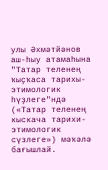улы Әхмәтйәнов аш-һыу атамаһына "Татар теленең ҡыҫҡаса тарихы-этимологик һүҙлеге"ндә («Татар теленең кыскача тарихи-этимологик сүзлеге») мәҡәлә бағышлай.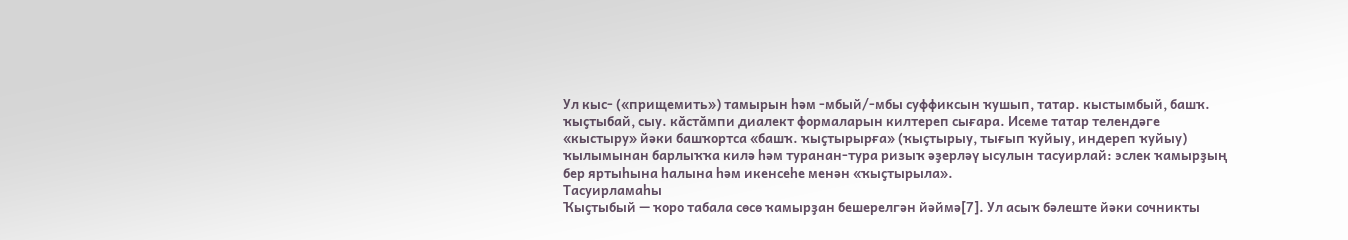Ул кыс- («прищемить») тамырын һәм -мбый/-мбы суффиксын ҡушып, татар. кыстымбый, башҡ. ҡыҫтыбай, cыу. кӑстӑмпи диалект формаларын килтереп сығара. Исеме татар телендәге «кыстыру» йәки башҡортса «башҡ. ҡыҫтырырға» (ҡыҫтырыу, тығып ҡуйыу, индереп ҡуйыу) ҡылымынан барлыҡҡа килә һәм туранан-тура ризыҡ әҙерләү ысулын тасуирлай: эслек ҡамырҙың бер яртыһына һалына һәм икенсеһе менән «ҡыҫтырыла».
Тасуирламаһы
Ҡыҫтыбый — ҡоро табала сөсө ҡамырҙан бешерелгән йәймә[7]. Ул асыҡ бәлеште йәки сочникты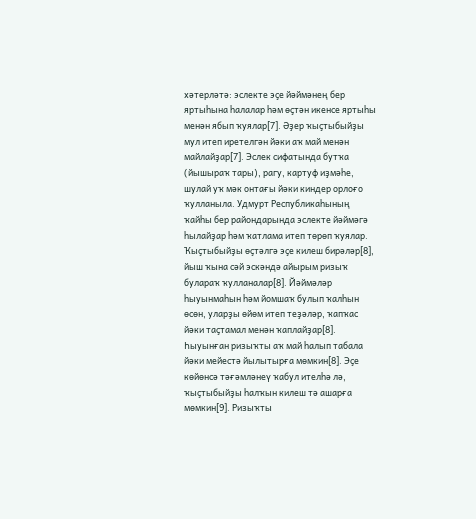хәтерләтә: эслекте эҫе йәймәнең бер яртыһына һалалар һәм өҫтән икенсе яртыһы менән ябып ҡуялар[7]. Әҙер ҡыҫтыбыйҙы мул итеп иретелгән йәки аҡ май менән майлайҙар[7]. Эслек сифатында бутҡа (йышыраҡ тары), рагу, картуф иҙмәһе, шулай уҡ мәк онтағы йәки киндер орлоғо ҡулланыла. Удмурт Республикаһының ҡайһы бер райондарында эслекте йәймәгә һылайҙар һәм ҡатлама итеп төрөп ҡуялар.
Ҡыҫтыбыйҙы өҫтәлгә эҫе килеш бирәләр[8], йыш ҡына сәй эскәндә айырым ризыҡ булараҡ ҡулланалар[8]. Йәймәләр һыуынмаһын һәм йомшаҡ булып ҡалһын өсөн, уларҙы өйөм итеп теҙәләр, ҡапҡас йәки таҫтамал менән ҡаплайҙар[8]. Һыуынған ризыҡты аҡ май һалып табала йәки мейестә йылытырға мөмкин[8]. Эҫе көйөнсә тәғәмләнеү ҡабул ителһә лә, ҡыҫтыбыйҙы һалҡын килеш тә ашарға мөмкин[9]. Ризыҡты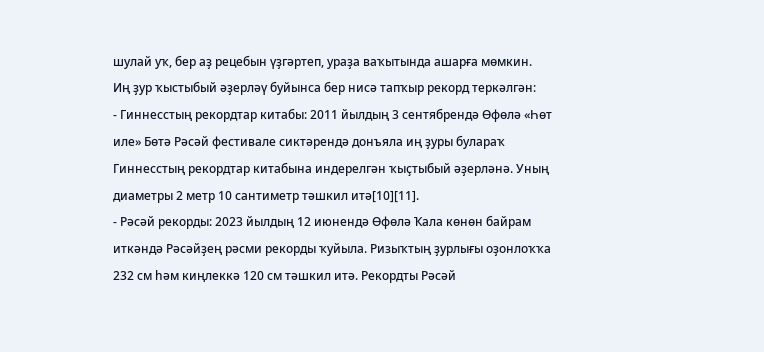шулай уҡ, бер аҙ рецебын үҙгәртеп, ураҙа ваҡытында ашарға мөмкин.
Иң ҙур ҡыстыбый әҙерләү буйынса бер нисә тапҡыр рекорд теркәлгән:
- Гиннесстың рекордтар китабы: 2011 йылдың 3 сентябрендә Өфөлә «Һөт иле» Бөтә Рәсәй фестивале сиктәрендә донъяла иң ҙуры булараҡ Гиннесстың рекордтар китабына индерелгән ҡыҫтыбый әҙерләнә. Уның диаметры 2 метр 10 сантиметр тәшкил итә[10][11].
- Рәсәй рекорды: 2023 йылдың 12 июнендә Өфөлә Ҡала көнөн байрам иткәндә Рәсәйҙең рәсми рекорды ҡуйыла. Ризыҡтың ҙурлығы оҙонлоҡҡа 232 см һәм киңлеккә 120 см тәшкил итә. Рекордты Рәсәй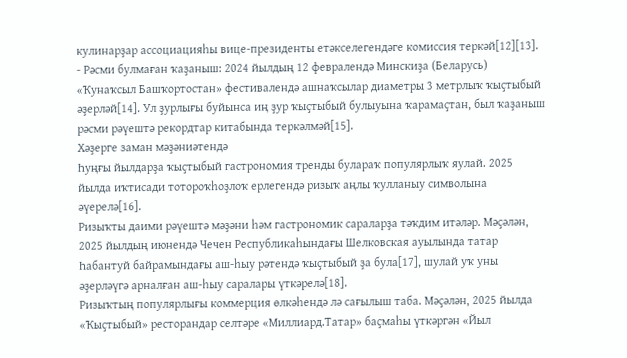кулинарҙар ассоциацияһы вице-президенты етәкселегендәге комиссия теркәй[12][13].
- Рәсми булмаған ҡаҙаныш: 2024 йылдың 12 февралендә Минскиҙа (Беларусь) «Ҡунаҡсыл Башҡортостан» фестивалендә ашнаҡсылар диаметры 3 метрлыҡ ҡыҫтыбый әҙерләй[14]. Ул ҙурлығы буйынса иң ҙур ҡыҫтыбый булыуына ҡарамаҫтан, был ҡаҙаныш рәсми рәүештә рекордтар китабында теркәлмәй[15].
Хәҙерге заман мәҙәниәтендә
Һуңғы йылдарҙа ҡыҫтыбый гастрономия тренды булараҡ популярлыҡ яулай. 2025 йылда иҡтисади тотороҡһоҙлоҡ ерлегендә ризыҡ аңлы ҡулланыу символына әүерелә[16].
Ризыҡты даими рәүештә мәҙәни һәм гастрономик сараларҙа тәҡдим итәләр. Мәҫәлән, 2025 йылдың июнендә Чечен Республикаһындағы Шелковская ауылында татар Һабантуй байрамындағы аш-һыу рәтендә ҡыҫтыбый ҙа була[17], шулай уҡ уны әҙерләүгә арналған аш-һыу саралары үткәрелә[18].
Ризыҡтың популярлығы коммерция өлкәһендә лә сағылыш таба. Мәҫәлән, 2025 йылда «Ҡыҫтыбый» ресторандар селтәре «Миллиард.Татар» баҫмаһы үткәргән «Йыл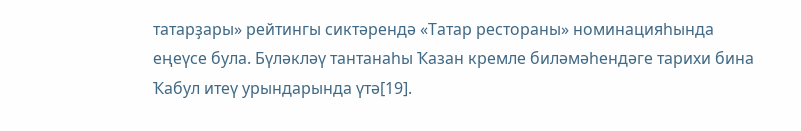татарҙары» рейтингы сиктәрендә «Татар рестораны» номинацияһында еңеүсе була. Бүләкләү тантанаһы Ҡазан кремле биләмәһендәге тарихи бина Ҡабул итеү урындарында үтә[19].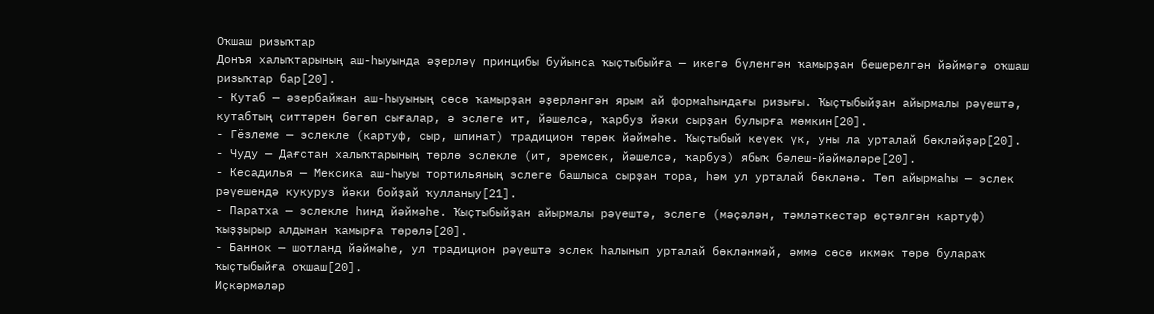Оҡшаш ризыҡтар
Донъя халыҡтарының аш-һыуында әҙерләү принцибы буйынса ҡыҫтыбыйға — икегә бүленгән ҡамырҙан бешерелгән йәймәгә оҡшаш ризыҡтар бар[20].
- Кутаб — әзербайжан аш-һыуының сөсө ҡамырҙан әҙерләнгән ярым ай формаһындағы ризығы. Ҡыҫтыбыйҙан айырмалы рәүештә, кутабтың ситтәрен бөгөп сығалар, ә эслеге ит, йәшелсә, ҡарбуз йәки сырҙан булырға мөмкин[20].
- Гёзлеме — эслекле (картуф, сыр, шпинат) традицион төрөк йәймәһе. Ҡыҫтыбый кеүек үк, уны ла урталай бөкләйҙәр[20].
- Чуду — Дағстан халыҡтарының төрлө эслекле (ит, эремсек, йәшелсә, ҡарбуз) ябыҡ бәлеш-йәймәләре[20].
- Кесадилья — Мексика аш-һыуы тортильяның эслеге башлыса сырҙан тора, һәм ул урталай бөкләнә. Төп айырмаһы — эслек рәүешендә кукуруз йәки бойҙай ҡулланыу[21].
- Паратха — эслекле һинд йәймәһе. Ҡыҫтыбыйҙан айырмалы рәүештә, эслеге (мәҫәлән, тәмләткестәр өҫтәлгән картуф) ҡыҙҙырыр алдынан ҡамырға төрөлә[20].
- Баннок — шотланд йәймәһе, ул традицион рәүештә эслек һалынып урталай бөкләнмәй, әммә сөсө икмәк төрө булараҡ ҡыҫтыбыйға оҡшаш[20].
Иҫкәрмәләр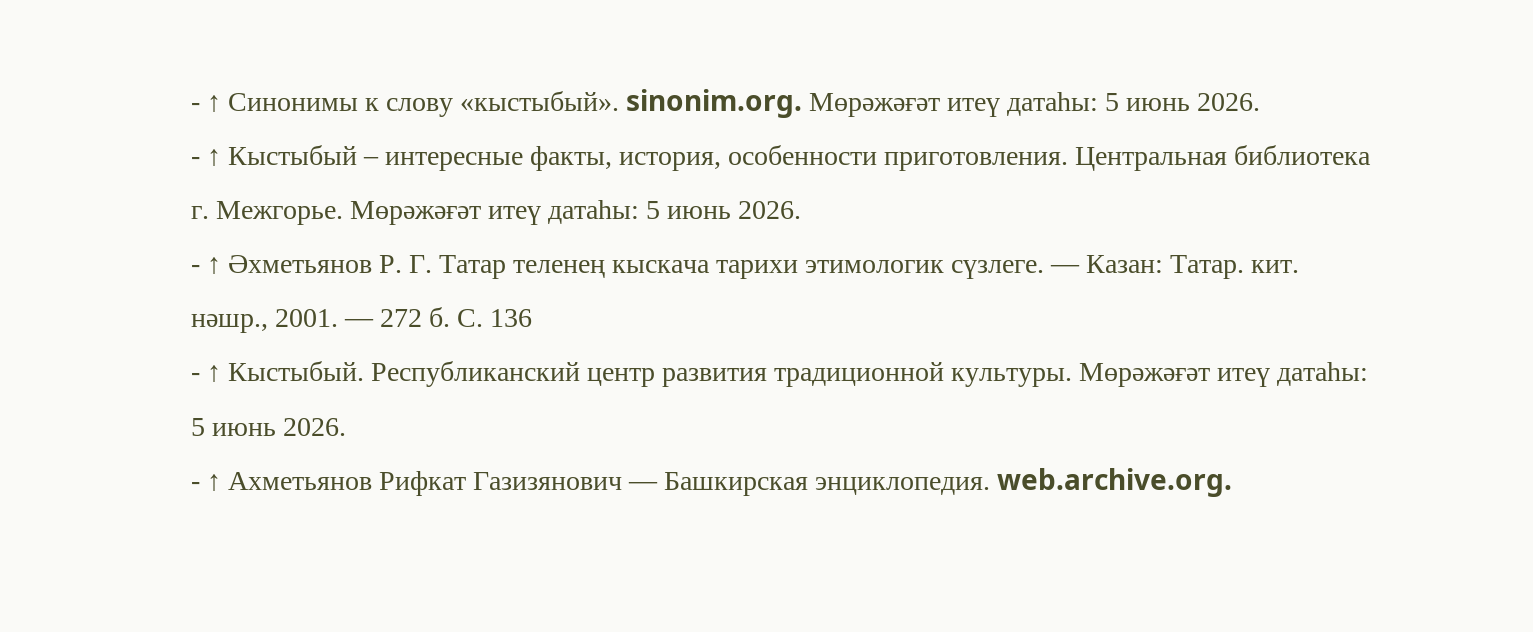- ↑ Синонимы к слову «кыстыбый». sinonim.org. Мөрәжәғәт итеү датаһы: 5 июнь 2026.
- ↑ Кыстыбый – интересные факты, история, особенности приготовления. Центральная библиотека г. Межгорье. Мөрәжәғәт итеү датаһы: 5 июнь 2026.
- ↑ Әхметьянов Р. Г. Татар теленең кыскача тарихи этимологик сүзлеге. — Казан: Татар. кит. нәшр., 2001. — 272 б. С. 136
- ↑ Кыстыбый. Республиканский центр развития традиционной культуры. Мөрәжәғәт итеү датаһы: 5 июнь 2026.
- ↑ Ахметьянов Рифкат Газизянович — Башкирская энциклопедия. web.archive.org.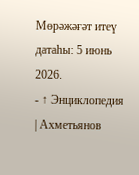Мөрәжәғәт итеү датаһы: 5 июнь 2026.
- ↑ Энциклопедия | Ахметьянов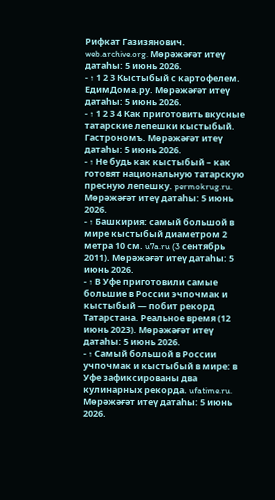Рифкат Газизянович. web.archive.org. Мөрәжәғәт итеү датаһы: 5 июнь 2026.
- ↑ 1 2 3 Кыстыбый с картофелем. ЕдимДома.ру. Мөрәжәғәт итеү датаһы: 5 июнь 2026.
- ↑ 1 2 3 4 Как приготовить вкусные татарские лепешки кыстыбый. Гастрономъ. Мөрәжәғәт итеү датаһы: 5 июнь 2026.
- ↑ Не будь как кыстыбый – как готовят национальную татарскую пресную лепешку. permokrug.ru. Мөрәжәғәт итеү датаһы: 5 июнь 2026.
- ↑ Башкирия: самый большой в мире кыстыбый диаметром 2 метра 10 см. u7a.ru (3 сентябрь 2011). Мөрәжәғәт итеү датаһы: 5 июнь 2026.
- ↑ В Уфе приготовили самые большие в России эчпочмак и кыстыбый — побит рекорд Татарстана. Реальное время (12 июнь 2023). Мөрәжәғәт итеү датаһы: 5 июнь 2026.
- ↑ Самый большой в России учпочмак и кыстыбый в мире: в Уфе зафиксированы два кулинарных рекорда. ufatime.ru. Мөрәжәғәт итеү датаһы: 5 июнь 2026.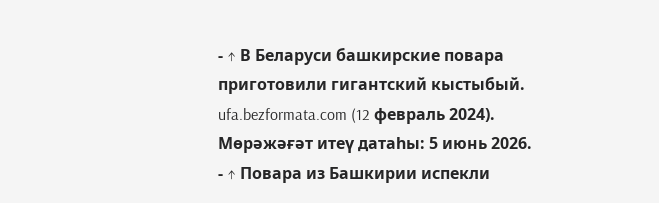- ↑ В Беларуси башкирские повара приготовили гигантский кыстыбый. ufa.bezformata.com (12 февраль 2024). Мөрәжәғәт итеү датаһы: 5 июнь 2026.
- ↑ Повара из Башкирии испекли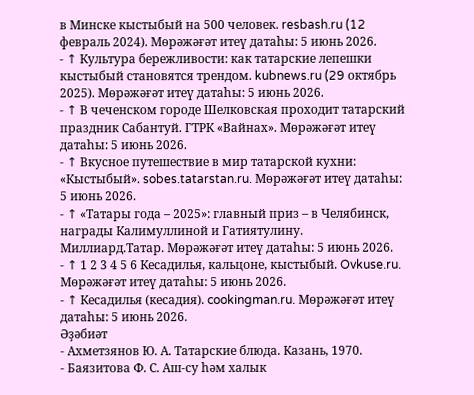в Минске кыстыбый на 500 человек. resbash.ru (12 февраль 2024). Мөрәжәғәт итеү датаһы: 5 июнь 2026.
- ↑ Культура бережливости: как татарские лепешки кыстыбый становятся трендом. kubnews.ru (29 октябрь 2025). Мөрәжәғәт итеү датаһы: 5 июнь 2026.
- ↑ В чеченском городе Шелковская проходит татарский праздник Сабантуй. ГТРК «Вайнах». Мөрәжәғәт итеү датаһы: 5 июнь 2026.
- ↑ Вкусное путешествие в мир татарской кухни: «Кыстыбый». sobes.tatarstan.ru. Мөрәжәғәт итеү датаһы: 5 июнь 2026.
- ↑ «Татары года – 2025»: главный приз – в Челябинск, награды Калимуллиной и Гатиятулину. Миллиард.Татар. Мөрәжәғәт итеү датаһы: 5 июнь 2026.
- ↑ 1 2 3 4 5 6 Кесадилья, кальцоне, кыстыбый. Ovkuse.ru. Мөрәжәғәт итеү датаһы: 5 июнь 2026.
- ↑ Кесадилья (кесадия). cookingman.ru. Мөрәжәғәт итеү датаһы: 5 июнь 2026.
Әҙәбиәт
- Ахметзянов Ю. А. Татарские блюда. Казань, 1970.
- Баязитова Ф. С. Аш-су һәм халык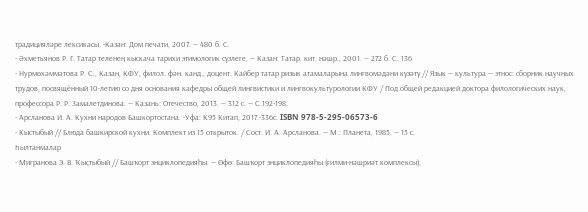традицияләре лексикасы. -Казан: Дом печати, 2007. — 480 б. С.
- Әхметьянов Р. Г. Татар теленең кыскача тарихи этимологик сүзлеге. — Казан: Татар. кит. нәшр., 2001. — 272 б. С. 136
- Нурмөхәммәтова Р. С., Казан, КФУ, филол. фән. канд., доцент. Кайбер татар ризык атамаларына лингвомәдәни күзәтү // Язык — культура — этнос: сборник научных трудов, посвящённый 10-летию со дня основания кафедры общей лингвистики и лингвокультурологии КФУ / Под общей редакцией доктора филологических наук, профессора Р. Р. Замалетдинова. — Казань: Отечество, 2013. — 312 с. — С.192-198.
- Арсланова И. А. Кухни народов Башкортостана. -Уфа: К95 Китап, 2017.-336с. ISBN 978-5-295-06573-6
- Кыстыбый // Блюда башкирской кухни. Комплект из 15 открыток. / Сост. И. А. Арсланова. — М.: Планета, 1985. — 15 с.
Һылтанмалар
- Мигранова Э. В. Ҡыҫтыбый // Башҡорт энциклопедияһы. — Өфө: Башҡорт энциклопедияһы (ғилми-нәшриәт комплексы),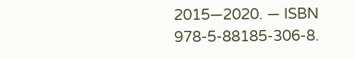2015—2020. — ISBN 978-5-88185-306-8.